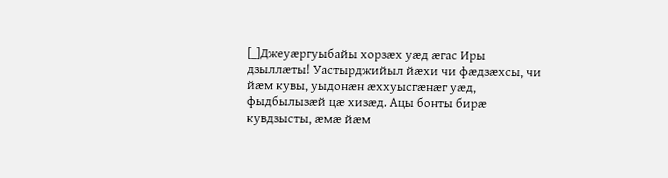[_]Джеуæргуыбайы хорзæх уæд æгас Иры дзыллæты! Уастырджийыл йæхи чи фæдзæхсы, чи йæм кувы, уыдонæн æххуысгæнæг уæд, фыдбылызæй цæ хизæд. Ацы бонты бирæ кувдзысты, æмæ йæм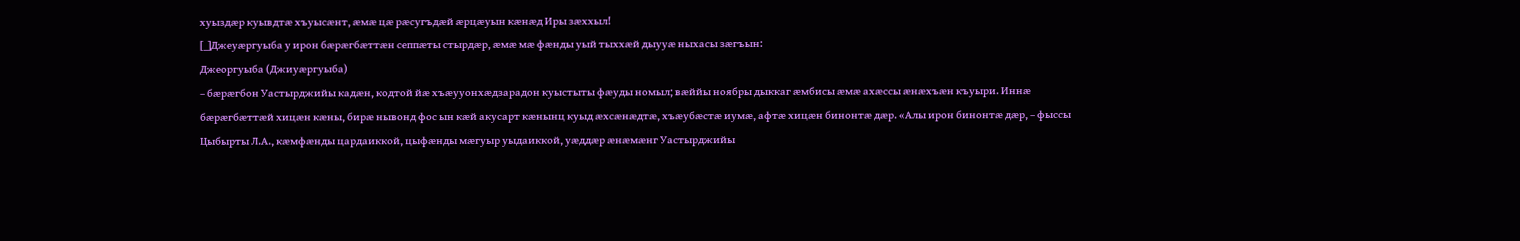хуыздæр куывдтæ хъуысæнт, æмæ цæ рæсугъдæй æрцæуын кæнæд Иры зæххыл!
[_]Джеуæргуыба у ирон бæрæгбæттæн сеппæты стырдæр, æмæ мæ фæнды уый тыххæй дыууæ ныхасы зæгъын:
Джеоргуыба (Джиуæргуыба)
– бæрæгбон Уастырджийы кадæн, кодтой йæ хъæууонхæдзарадон куыстыты фæуды номыл; вæййы ноябры дыккаг æмбисы æмæ ахæссы æнæхъæн къуыри. Иннæ бæрæгбæттæй хицæн кæны, бирæ нывонд фос ын кæй акусарт кæнынц куыд æхсæнæдтæ, хъæубæстæ иумæ, афтæ хицæн бинонтæ дæр. «Алы ирон бинонтæ дæр, – фыссы Цыбырты Л.А., кæмфæнды цардаиккой, цыфæнды мæгуыр уыдаиккой, уæддæр æнæмæнг Уастырджийы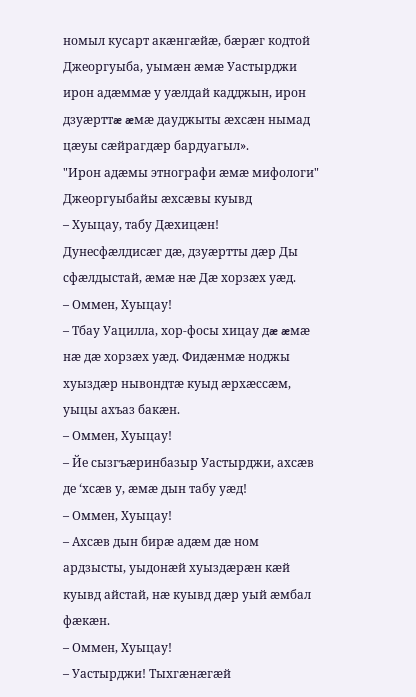номыл кусарт акæнгæйæ, бæрæг кодтой Джеоргуыба, уымæн æмæ Уастырджи ирон адæммæ у уæлдай кадджын, ирон дзуæрттæ æмæ дауджыты æхсæн нымад цæуы сæйрагдæр бардуагыл».
"Ирон адæмы этнографи æмæ мифологи"
Джеоргуыбайы æхсæвы куывд
– Хуыцау, табу Дæхицæн!
Дунесфæлдисæг дæ, дзуæртты дæр Ды сфæлдыстай, æмæ нæ Дæ хорзæх уæд.
– Оммен, Хуыцау!
– Тбау Уацилла, хор-фосы хицау дæ æмæ нæ дæ хорзæх уæд. Фидæнмæ ноджы хуыздæр нывондтæ куыд æрхæссæм, уыцы ахъаз бакæн.
– Оммен, Хуыцау!
– Йе сызгъæринбазыр Уастырджи, ахсæв де ‘хсæв у, æмæ дын табу уæд!
– Оммен, Хуыцау!
– Ахсæв дын бирæ адæм дæ ном ардзысты, уыдонæй хуыздæрæн кæй куывд айстай, нæ куывд дæр уый æмбал фæкæн.
– Оммен, Хуыцау!
– Уастырджи! Тыхгæнæгæй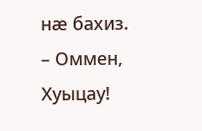нæ бахиз.
– Оммен, Хуыцау!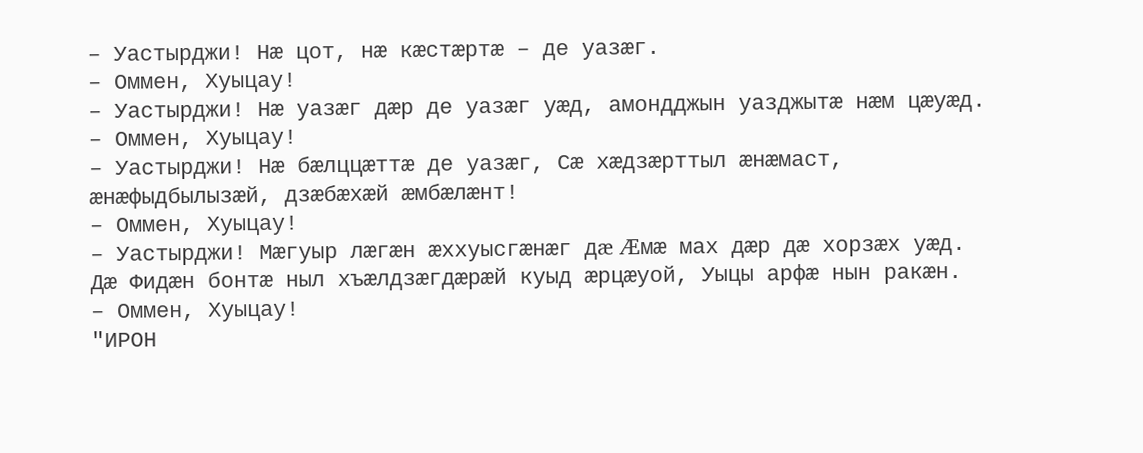– Уастырджи! Нæ цот, нæ кæстæртæ – де уазæг.
– Оммен, Хуыцау!
– Уастырджи! Нæ уазæг дæр де уазæг уæд, амондджын уазджытæ нæм цæуæд.
– Оммен, Хуыцау!
– Уастырджи! Нæ бæлццæттæ де уазæг, Сæ хæдзæрттыл æнæмаст, æнæфыдбылызæй, дзæбæхæй æмбæлæнт!
– Оммен, Хуыцау!
– Уастырджи! Мæгуыр лæгæн æххуысгæнæг дæ Æмæ мах дæр дæ хорзæх уæд. Дæ Фидæн бонтæ ныл хъæлдзæгдæрæй куыд æрцæуой, Уыцы арфæ нын ракæн.
– Оммен, Хуыцау!
"ИРОН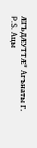ÆГЪДÆУТТÆ" Агънаты Г.
P.S. Ацы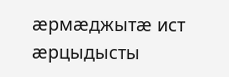æрмæджытæ ист æрцыдысты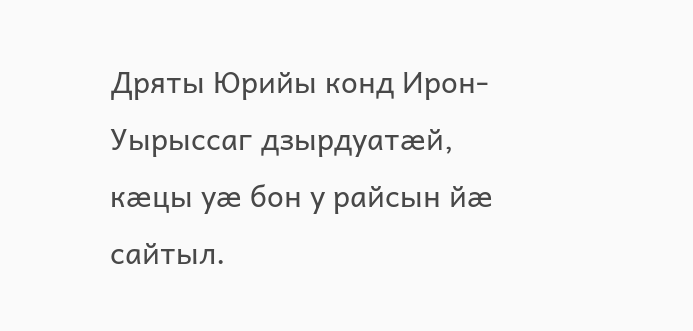Дряты Юрийы конд Ирон-Уырыссаг дзырдуатæй, кæцы уæ бон у райсын йæ сайтыл.